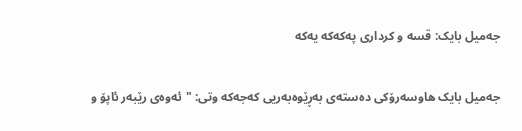جەمیل بایک: قسە و کرداری پەکەکە یەکە

جەمیل بایک هاوسەرۆکی دەستەی بەڕێوەبەریی کەجەکە وتی: "ئەوەی رێبەر ئاپۆ و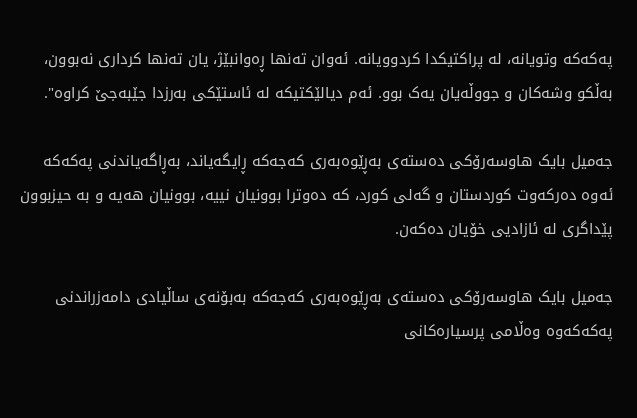پەکەکە وتویانە، لە پراکتیکدا کردوویانە. ئەوان تەنها ڕەوانبێژ، یان تەنها کرداری نەبوون، بەڵکو وشەکان و جووڵەیان یەک بوو. ئەم دیالێکتیکە لە ئاستێکی بەرزدا جێبەجێ کراوە".

جەمیل بایک هاوسەرۆکی دەستەی بەڕێوەبەری کەجەکە ڕایگەیاند، بەڕاگەیاندنی پەکەکە ئەوە دەرکەوت کوردستان و گەلی کورد، کە دەوترا بوونیان نییە، بوونیان هەیە و بە حیزبوون پێداگری لە ئازادیی خۆیان دەکەن.

جەمیل بایک هاوسەرۆکی دەستەی بەڕێوەبەری کەجەکە بەبۆنەی ساڵیادی دامەزراندنی پەکەکەوە وەڵامی پرسیارەکانی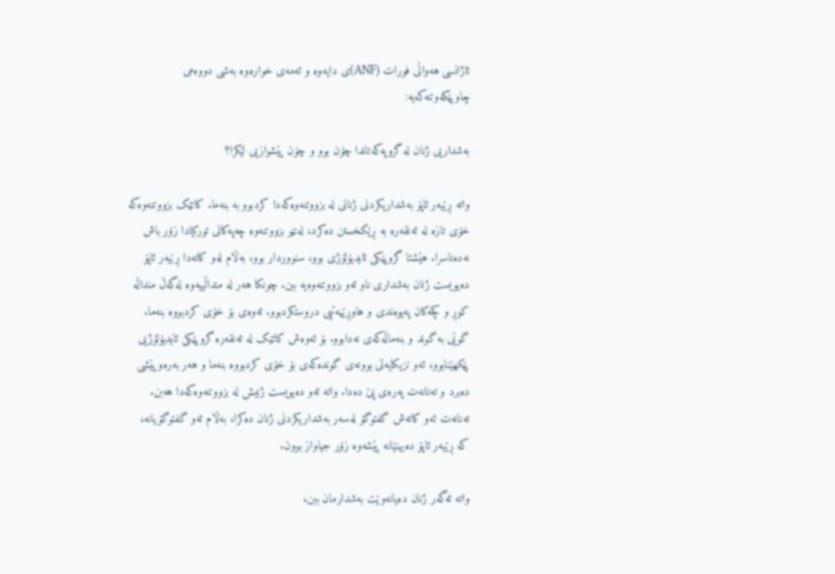ئاژانسی هەواڵی فورات (ANF)ی دایەوە و ئەمەی خوارەوە بەشی دووەمی چاوپێکەوتنەکەیە:

بەشداریی ژنان لە گروپەکەتاندا چۆن بوو و چۆن پێشوازیی لێکرا؟

واتە ڕێبەر ئاپۆ بەشداریکردنی ژنانی لە بزووتنەوەکەدا کردبوو بە بنەما. کاتێک بزووتنەوەکە خۆی تازە لە ئەنقەرە بە ڕێکخستن دەکرد، لەنێو بزووتنەوە چەپەکانی تورکیادا زۆر باش نەدەناسرا. هێشتا گروپێکی ئایدیۆلۆژی بوو، سنووردار بوو، بەڵام لەو کاتەدا ڕێبەر ئاپۆ دەیویست ژنان بەشداری ناو ئەو بزووتنەوەیە ببن. چونکا هەر لە منداڵییەوە لەگەڵ منداڵە کوڕ و کچەکان پەیوەندی و هاوڕێیەتیی دروستکردبوو. ئەوەی بۆ خۆی کردبووە بنەما. گوێی بە گوند و بنەماڵەکەی نەدابوو. بۆ ئەوەش کاتێک لە ئەنقەرە گروپێکی ئایدیۆلۆژیی پێکهێنابوو، ئەو نزیکایەتی بوونەی گوندەکەی بۆ خۆی کردبووە بنەما و هەر بەرەوپێشی دەبرد و تەنانەت پەرەی پێ دەدا. واتە ئەو دەیویست ژنیش لە بزووتنەوەکەدا هەبن. تەنانەت ئەو کاتەش گفتوگۆ لەسەر بەشداریکردنی ژنان دەکرا، بەڵام ئەو گفتوگۆیانە، کە ڕێبەر ئاپۆ دەیهنێانە پێشەوە زۆر جیاواز بوون.

واتە ئەگەر ژنان دەیانەوێت بەشدارمان ببن،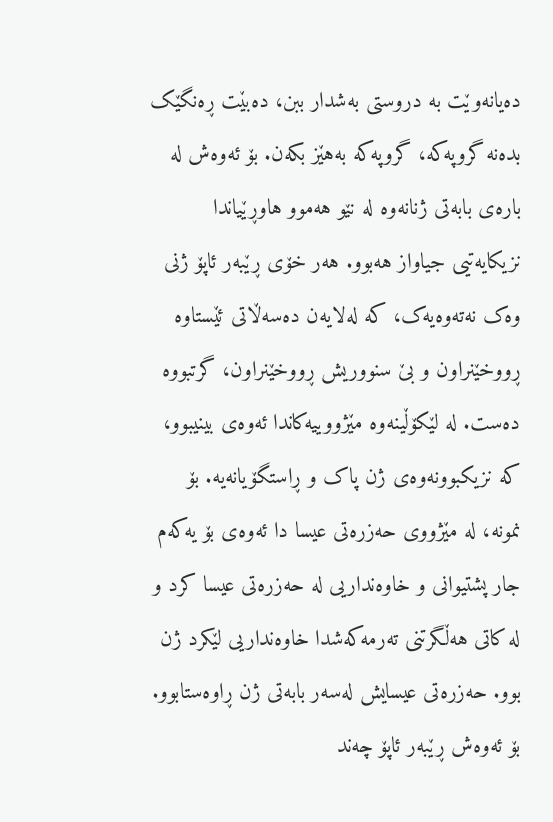دەیانەوێت بە دروستی بەشدار ببن، دەبێت ڕەنگێک بدەنە گروپەکە، گروپەکە بەهێز بکەن. بۆ ئەوەش لە بارەی بابەتی ژنانەوە لە نێو هەموو هاوڕێیاندا نزیکایەتیی جیاواز هەبوو. هەر خۆی ڕێبەر ئاپۆ ژنی وەک نەتەوەیەک، کە لەلایەن دەسەڵاتی ئێستاوە ڕووخێنراون و بێ سنووریش ڕووخێنراون، گرتبووە دەست. لە لێکۆڵینەوە مێژووییەکاندا ئەوەی بینیبوو، کە نزیکبوونەوەی ژن پاک و ڕاستگۆیانەیە. بۆ نمونە، لە مێژووی حەزرەتی عیسا دا ئەوەی بۆ یەکەم جار پشتیوانی و خاوەنداریی لە حەزرەتی عیسا کرد و لە کاتی هەڵگرتنی تەرمەکەشدا خاوەنداریی لێکرد ژن بوو. حەزرەتی عیسایش لەسەر بابەتی ژن ڕاوەستابوو. بۆ ئەوەش ڕێبەر ئاپۆ چەند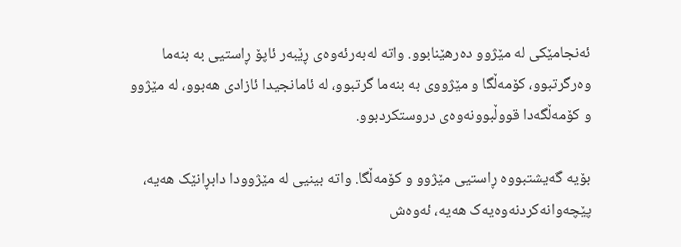ئەنجامێکی لە مێژوو دەرهێنابوو. واتە لەبەرئەوەی ڕێبەر ئاپۆ ڕاستیی بە بنەما وەرگرتبوو، کۆمەڵگا و مێژووی بە بنەما گرتبوو، لە ئامانجیدا ئازادی هەبوو، لە مێژوو و کۆمەڵگەدا قووڵبوونەوەی دروستکردبوو.

بۆیە گەیشتبووە ڕاستیی مێژوو و کۆمەڵگا. واتە بینیی لە مێژوودا دابڕانێک هەیە، پێچەوانەکردنەوەیەک هەیە، ئەوەش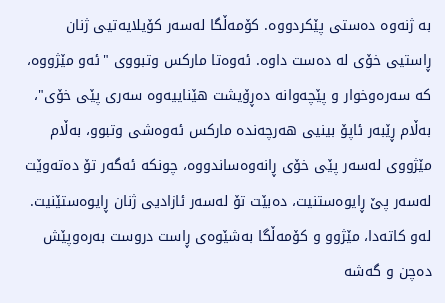بە ژنەوە دەستی پێکردووە. کۆمەڵگا لەسەر کۆیلایەتیی ژنان ڕاستیی خۆی لە دەست داوە. ئەوەتا مارکس وتبووی "ئەو مێژووە، کە سەرەوخوار و پێچەوانە دەڕۆیشت هێناییەوە سەری پێی خۆی"، بەڵام ڕێبەر ئاپۆ بینیی هەرچەندە مارکس ئەوەشی وتبوو، بەڵام مێژووی لەسەر پێی خۆی ڕانەوەساندووە، چونکە ئەگەر تۆ دەتەوێت لەسەر پێ ڕایوەستنیت، دەبێت تۆ لەسەر ئازادیی ژنان ڕایوەستێنیت. لەو کاتەدا، مێژوو و کۆمەڵگا بەشێوەی ڕاست دروست بەرەوپێش دەچن و گەشە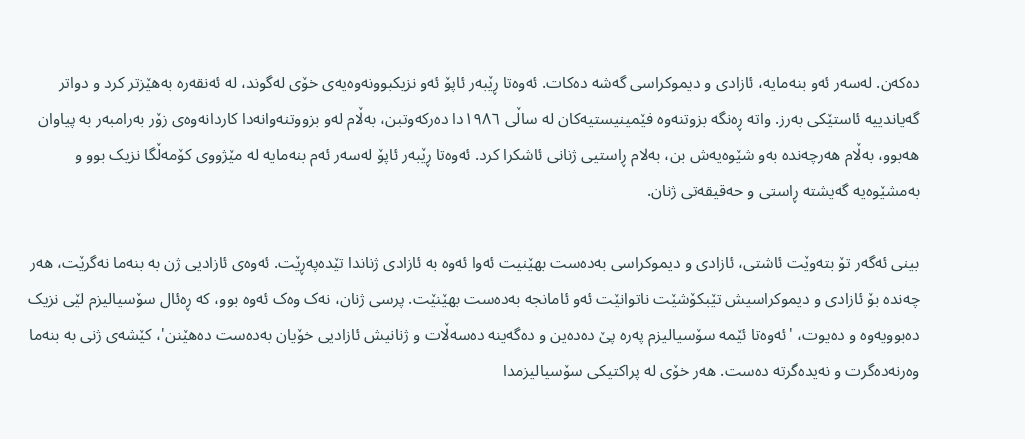دەکەن. لەسەر ئەو بنەمایە، ئازادی و دیموکراسی گەشە دەکات. ئەوەتا ڕێبەر ئاپۆ ئەو نزیکبوونەوەیەی خۆی لەگوند، لە ئەنقەرە بەهێزتر کرد و دواتر گەیاندییە ئاستێکی بەرز. واتە ڕەنگە بزوتنەوە فێمینیستیەکان لە ساڵی ١٩٨٦دا دەرکەوتبن، بەڵام لەو بزووتنەوانەدا کاردانەوەی زۆر بەرامبەر بە پیاوان هەبوو، بەڵام هەرچەندە بەو شێوەیەش بن، بەلام ڕاستیی ژنانی ئاشکرا کرد. ئەوەتا ڕێبەر ئاپۆ لەسەر ئەم بنەمایە لە مێژووی کۆمەڵگا نزیک بوو و بەمشێوەیە گەیشتە ڕاستی و حەقیقەتی ژنان.

بینی ئەگەر تۆ بتەوێت ئاشتی، ئازادی و دیموکراسی بەدەست بهێنیت ئەوا ئەوە بە ئازادی ژناندا تێدەپەڕێت. ئەوەی ئازادیی ژن بە بنەما نەگرێت، هەر چەندە بۆ ئازادی و دیموکراسیش تێبکۆشێت ناتوانێت ئەو ئامانجە بەدەست بهێنێت. پرسی ژنان، نەک وەک ئەوە بوو، کە ڕەئال سۆسیالیزم لێی نزیک دەبوویەوە و دەیوت، 'ئەوەتا ئێمە سۆسیالیزم پەرە پێ دەدەین و دەگەینە دەسەڵات و ژنانیش ئازادیی خۆیان بەدەست دەهێنن'، کێشەى ژنی بە بنەما وەرنەدەگرت و نەیدەگرتە دەست. هەر خۆی لە پراکتیکی سۆسیالیزمدا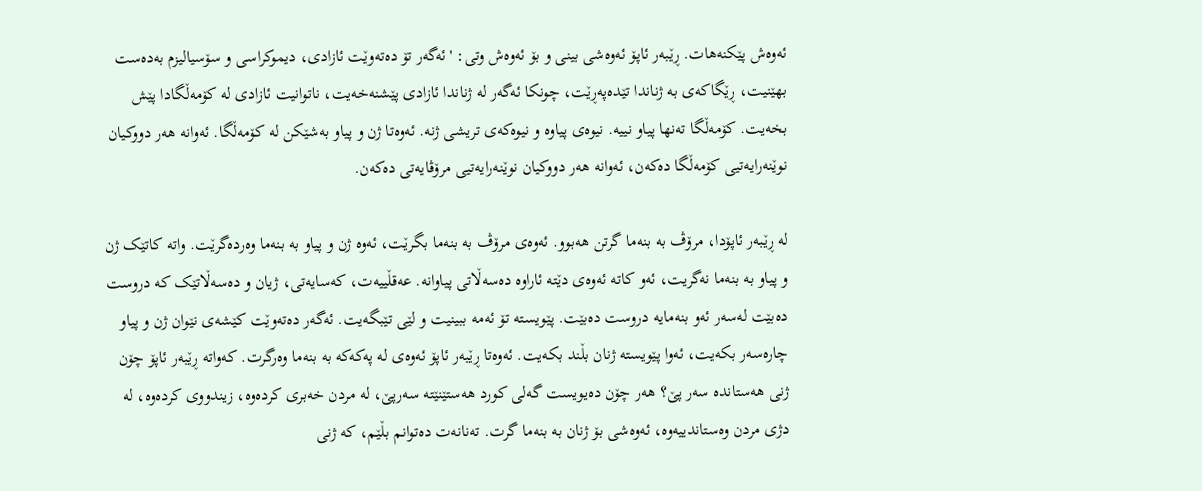ئەوەش پێکنەهات. ڕێبەر ئاپۆ ئەوەشی بینی و بۆ ئەوەش وتی: 'ئەگەر تۆ دەتەوێت ئازادی، دیموکراسی و سۆسیالیزم بەدەست بهێنیت، ڕێگاکەی بە ژناندا تێدەپەڕێت، چونکا ئەگەر لە ژناندا ئازادی پێشنەخەیت، ناتوانیت ئازادی لە کۆمەڵگادا پێش بخەیت. کۆمەڵگا تەنها پیاو نییە. نیوەی پیاوە و نیوەکەى تریشی ژنە. ئەوەتا ژن و پیاو بەشێکن لە کۆمەڵگا. ئەوانە هەر دووکیان نوێنەرایەتیی کۆمەڵگا دەکەن، ئەوانە هەر دووکیان نوێنەرایەتیی مرۆڤایەتی دەکەن.

لە ڕێبەر ئاپۆدا، مرۆڤ بە بنەما گرتن هەبوو. ئەوەی مرۆڤ بە بنەما بگرێت، ئەوە ژن و پیاو بە بنەما وەردەگرێت. واتە کاتێک ژن و پیاو بە بنەما نەگریت، ئەو کاتە ئەوەی دێتە ئاراوە دەسەڵاتی پیاوانە. عەقڵییەت، کەسایەتی، ژیان و دەسەڵاتێک کە دروست دەبێت لەسەر ئەو بنەمایە دروست دەبێت. پێویستە تۆ ئەمە ببینیت و لێی تێبگەیت. ئەگەر دەتەوێت کێشەی نێوان ژن و پیاو چارەسەر بکەیت، ئەوا پێویستە ژنان بڵند بکەیت. ئەوەتا ڕێبەر ئاپۆ ئەوەی لە پەکەکە بە بنەما وەرگرت. کەواتە ڕێبەر ئاپۆ چۆن ژنی هەستاندە سەر پێ؟ هەر چۆن دەیویست گەلی کورد هەستێنێتە سەرپێ، لە مردن خەبری کردەوە، زیندووی کردەوە، لە دژی مردن وەستاندییەوە، ئەوەشی بۆ ژنان بە بنەما گرت. تەنانەت دەتوانم بڵێم، کە ژنی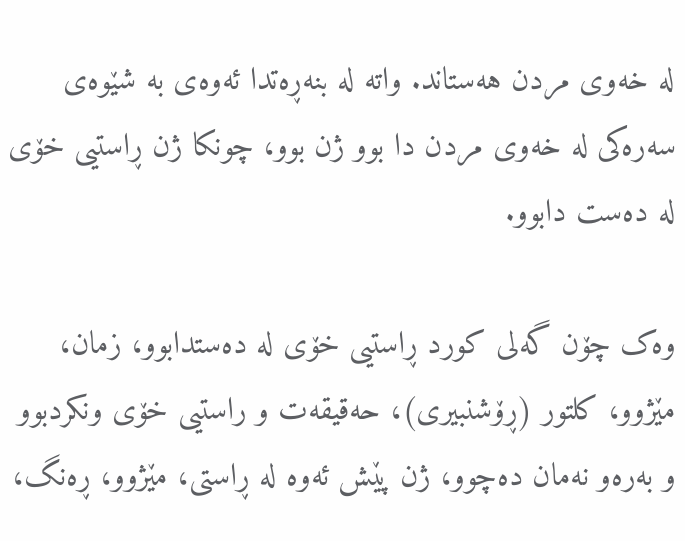لە خەوی مردن هەستاند. واتە لە بنەڕەتدا ئەوەی بە شێوەی سەرەکی لە خەوی مردن دا بوو ژن بوو، چونکا ژن ڕاستیی خۆی لە دەست دابوو.

وەک چۆن گەلی کورد ڕاستیی خۆی لە دەستدابوو، زمان، مێژوو، کلتور (ڕۆشنبیری)، حەقیقەت و راستیی خۆی ونکردبوو و بەرەو نەمان دەچوو، ژن پێش ئەوە لە ڕاستی، مێژوو، ڕەنگ،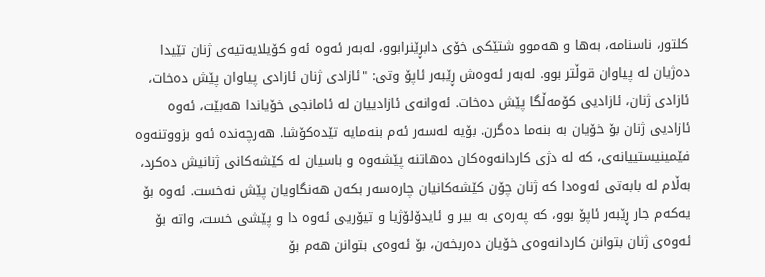کلتور، ناسنامە، بەها و هەموو شتێکی خۆی دابڕێنرابوو، لەبەر ئەوە ئەو کۆیلایەتیەی ژنان تێیدا دەژیان لە پیاوان قوڵتر بوو. لەبەر ئەوەش ڕێبەر ئاپۆ وتی: "ئازادی ژنان ئازادی پیاوان پێش دەخات، ئازادی ژنان، ئازادیی کۆمەڵگا پێش دەخات. ئەوانەی ئازادییان لە ئامانجی خۆیاندا هەبێت، ئەوە ئازادیی ژنان بۆ خۆیان بە بنەما دەگرن. بۆیە لەسەر ئەم بنەمایە تێدەکۆشا. هەرچەندە ئەو بزووتنەوە فێمینیستییانەی، کە لە دژی کاردانەوەکان دەهاتنە پێشەوە و باسیان لە کێشەکانی ژنانیش دەکرد، بەڵام لە بابەتی ئەوەدا کە ژنان چۆن کێشەکانیان چارەسەر بکەن هەنگاویان پێش نەخست. ئەوە بۆ یەکەم جار ڕێبەر ئاپۆ بوو، کە پەرەی بە بیر و ئایدۆلۆژیا و تیۆریی ئەوە دا و پێشی خست، واتە بۆ ئەوەی ژنان بتوانن کاردانەوەی خۆیان دەربخەن، بۆ ئەوەی بتوانن هەم بۆ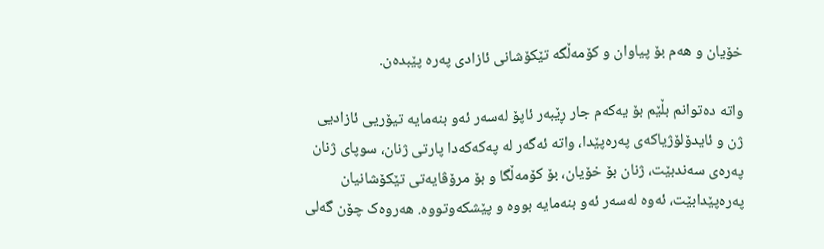خۆیان و هەم بۆ پیاوان و کۆمەڵگە تێکۆشانی ئازادی پەرە پێبدەن.

واتە دەتوانم بڵێم بۆ یەکەم جار ڕێبەر ئاپۆ لەسەر ئەو بنەمایە تیۆریی ئازادیی ژن و ئایدۆلۆژیاکەی پەرەپێدا، واتە ئەگەر لە پەکەکەدا پارتی ژنان، سوپای ژنان پەرەی سەندبێت، ژنان بۆ خۆیان، بۆ کۆمەڵگا و بۆ مرۆڤایەتی تێکۆشانیان پەرەپێدابێت، ئەوە لەسەر ئەو بنەمایە بووە و پێشکەوتووە. هەروەک چۆن گەلی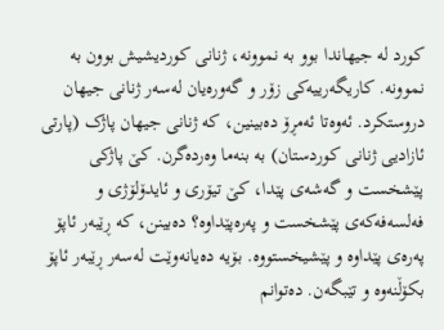کورد لە جیهاندا بوو بە نموونە، ژنانی کوردیشیش بوون بە نموونە. کاریگەرییەکی زۆر و گەورەیان لەسەر ژنانی جیهان دروستکرد. ئەوەتا ئەمڕۆ دەبینین، کە ژنانی جیهان پاژک (پارتی ئازادیی ژنانی کوردستان) بە بنەما وەردەگرن. کێ پاژکی پێشخست و گەشەی پێدا، کێ تیۆری و ئایدۆلۆژی و فەلسەفەکەی پێشخست و پەرەپێداوە؟ دەبینن، کە ڕێبەر ئاپۆ پەرەی پێداوە و پێشیخستووە. بۆیە دەیانەوێت لەسەر ڕێبەر ئاپۆ بکۆڵنەوە و تێبگەن. دەتوانم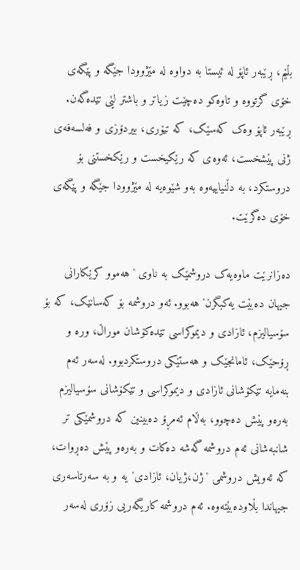بڵێم، ڕێبەر ئاپۆ لە ئیستا بە دواوە لە مێژوودا جێگە و پێگەی خۆی گرتووە و تاوەکو دەچێت زیاتر و باشتر لێی تێدەگەن. ڕێبەر ئاپۆ وەک کەسێک، کە تیۆری، بیردۆزی و فەلسەفەی ژنی پێشخست، ئەوەی کە رێکیخست و رێکخستنی بۆ دروستکرد، بە دڵنیاییەوە بەو شێوەیە لە مێژوودا جێگە و پێگەى خۆی دەگرێت.

دەزانرێت ماوەیەک دروشمێک بە ناوی 'هەموو کرێکارانی جیهان دەبێت یەکبگرن' هەبوو. ئەو دروشمە بۆ کەسانێک، کە بۆ سۆسیالیزم، ئازادی و دیموکراسی تێدەکۆشان موراڵ، ورە و ڕۆحێک، ئامانجێک و هەستێکی دروستکردبوو. لەسەر ئەم بنەمایە تێکۆشانی ئازادی و دیموکراسی و تێکۆشانی سۆسیالیزم بەرەو پێش دەچوو، بەڵام ئەمڕۆ دەبینین کە دروشمێکی تر شانبەشانی ئەم دروشمە گەشە دەکات و بەرەو پێش دەڕوات، کە ئەویش دروشمی 'ژن،ژیان، ئازادی'یە و بە سەرتاسەری جیهاندا بڵاودەبێتەوە. ئەم دروشمە کاریگەریی زۆری لەسەر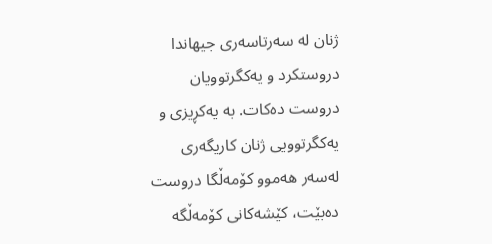ژنان لە سەرتاسەری جیهاندا دروستکرد و یەکگرتوویان دروست دەکات. بە یەکڕیزی و یەکگرتوویی ژنان کاریگەری لەسەر هەموو کۆمەڵگا دروست دەبێت، کێشەکانی کۆمەڵگە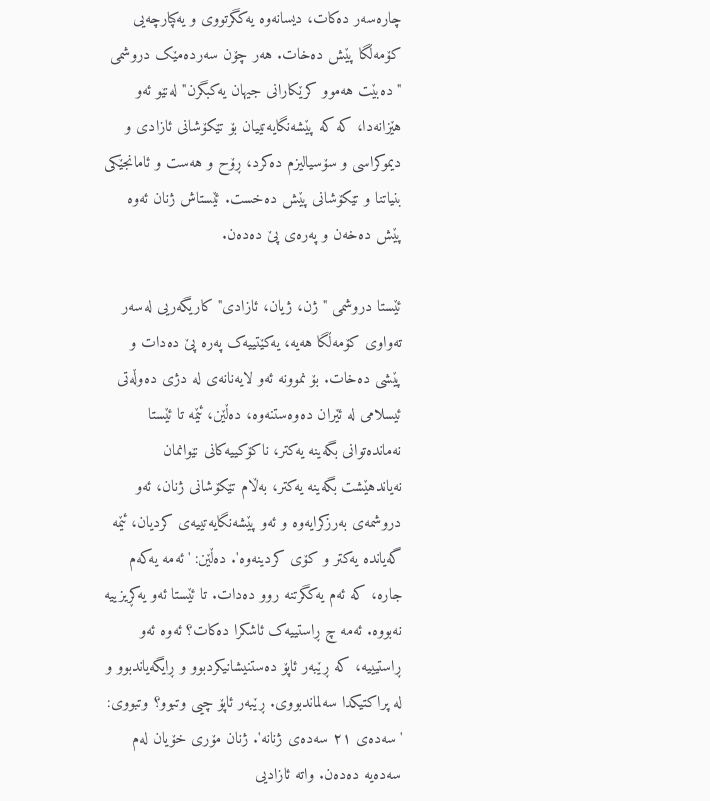چارەسەر دەکات، دیسانەوە یەکگرتووی و یەکپارچەیی کۆمەڵگا پێش دەخات. هەر چۆن سەردەمێک دروشمی "دەبێت هەموو کرێکارانی جیهان یەکبگرن" لەنێو ئەو هێزانەدا، کە کە پێشەنگایەتییان بۆ تێکۆشانی ئازادی و دیموکراسی و سۆسیالیزم دەکرد، ڕۆح و هەست و ئامانجێکی بنیاتنا و تێکۆشانی پێش دەخست. ئێستاش ژنان ئەوە پێش دەخەن و پەرەی پێ دەدەن.

ئێستا دروشمی "ژن، ژیان، ئازادی" کاریگەریی لەسەر تەواوی کۆمەڵگا هەیە، یەکێتییەک پەرە پێ دەدات و پێشی دەخات. بۆ نموونە ئەو لایەنانەی لە دژی دەوڵەتی ئیسلامی لە ئێران دەوەستنەوە، دەڵێن، ئێمە تا ئێستا نەماندەتوانی بگەینە یەکتر، ناکۆکییەکانی نێوانمان نەیاندهێشت بگەینە یەکتر، بەڵام تێکۆشانی ژنان، ئەو دروشمەی بەرزکرایەوە و ئەو پێشەنگایەتییەی کردیان، ئێمە گەیاندە یەکتر و کۆی کردینەوە'. دەڵێن: 'ئەمە یەکەم جارە، کە ئەم یەکگرتنە روو دەدات. تا ئێستا ئەو یەکڕیزییە نەبووە. ئەمە چ ڕاستییەک ئاشکرا دەکات؟ ئەوە ئەو ڕاستیییە، کە ڕێبەر ئاپۆ دەستنیشانیکردبوو و ڕایگەیاندبوو و لە پراکتیکدا سەلماندبووی. ڕێبەر ئاپۆ چیی وتبوو؟ وتبووی: 'سەدەی ٢١ سەدەی ژنانە'. ژنان مۆری خۆیان لەم سەدەیە دەدەن. واتە ئازادیی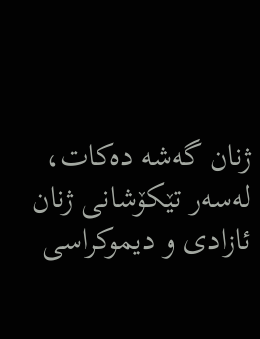ژنان گەشە دەکات، لەسەر تێکۆشانی ژنان ئازادی و دیموکراسی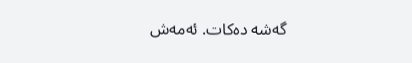گەشە دەکات. ئەمەش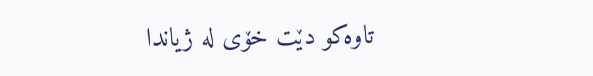تاوەکو دێت خۆی لە ژیاندا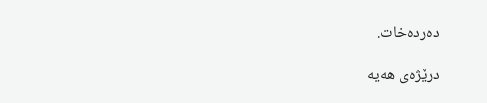دەردەخات.

درێژەی هەیە